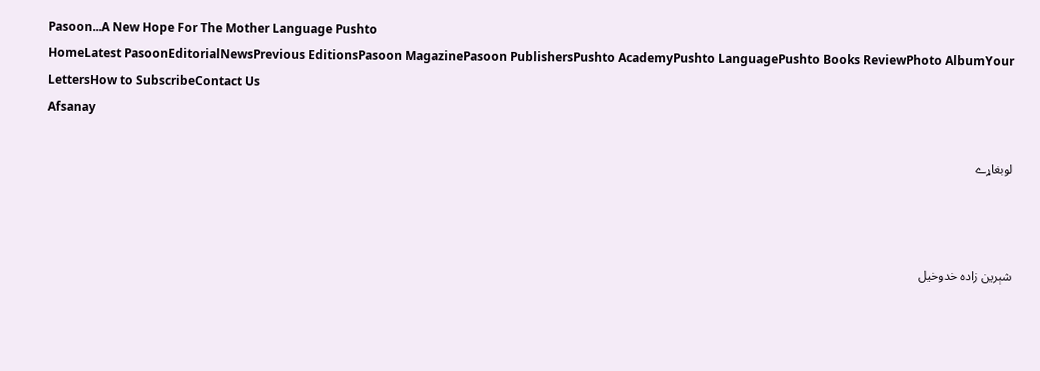Pasoon...A New Hope For The Mother Language Pushto
HomeLatest PasoonEditorialNewsPrevious EditionsPasoon MagazinePasoon PublishersPushto AcademyPushto LanguagePushto Books ReviewPhoto AlbumYour LettersHow to SubscribeContact Us
Afsanay

لوبغاړے



شېرين زاده خدوخيل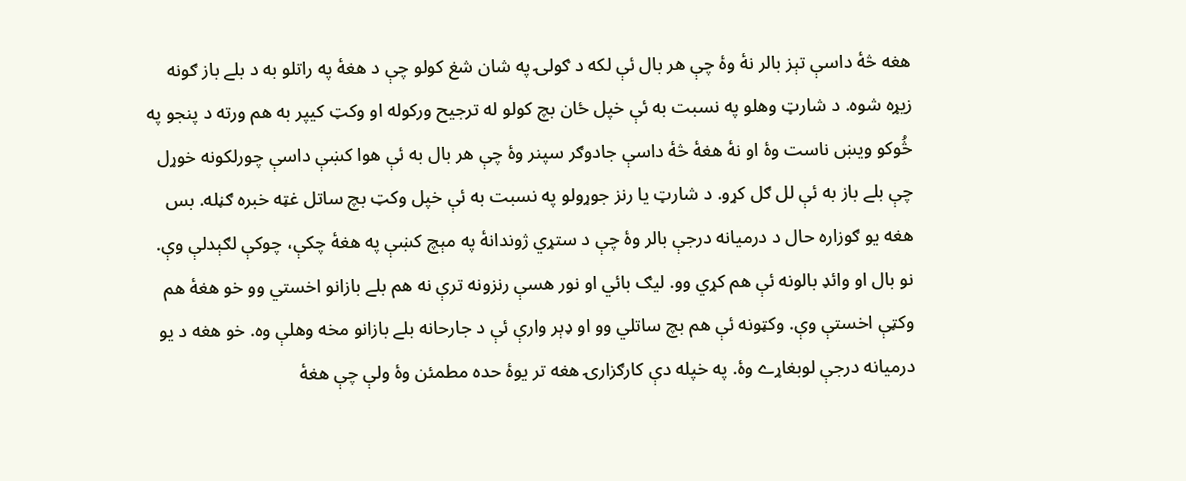هغه څۀ داسې تېز بالر نۀ وۀ چې هر بال ئې لکه د ګولۍ په شان شغ کولو چې د هغۀ په راتلو به د بلے باز ګونه زيړه شوه. د شارټ وهلو په نسبت به ئې خپل ځان بچ کولو له ترجيح ورکوله او وکټ کيپر به هم ورته د پنجو په څُوکو ويښ ناست وۀ او نۀ هغۀ څۀ داسې جادوګر سپنر وۀ چې هر بال به ئې هوا کښې داسې چورلکونه خوړل چې بلے باز به ئې لل ګل کړو. د شارټ يا رنز جوړولو په نسبت به ئې خپل وکټ بچ ساتل غټه خبره ګڼله. بس هغه يو ګوزاره حال د درميانه درجې بالر وۀ چې د ستړي ژوندانۀ په مېچ کښې په هغۀ چکې، چوکې لګېدلې وې. نو بال او وائډ بالونه ئې هم کړي وو. ليګ بائي او نور هسې رنزونه ترې نه هم بلے بازانو اخستي وو خو هغۀ هم وکټې اخستې وې. وکټونه ئې هم بچ ساتلي وو او ډېر وارې ئې د جارحانه بلے بازانو مخه وهلې وه. خو هغه د يو درميانه درجې لوبغاړے وۀ. په خپله دې کارګزارۍ هغه تر يوۀ حده مطمئن وۀ ولې چې هغۀ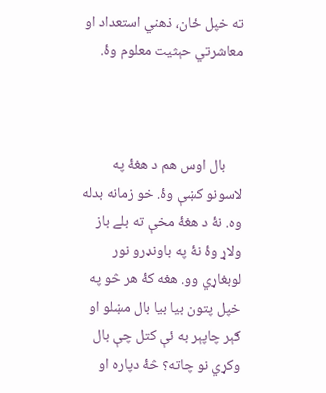ته خپل ځان، ذهني استعداد او معاشرتي حېثيت معلوم وۀ.



     بال اوس هم د هغۀ په لاسونو کښې وۀ. خو زمانه بدله وه. نۀ د هغۀ مخې ته بلے باز ولاړ وۀ نۀ په باونډرو نور لوبغاړي وو. هغه کۀ هر څو په خپل پتون بيا بيا بال مښلو او ګېر چاپېر به ئې کتل چې بال وکړي نو چاته؟ څۀ دپاره او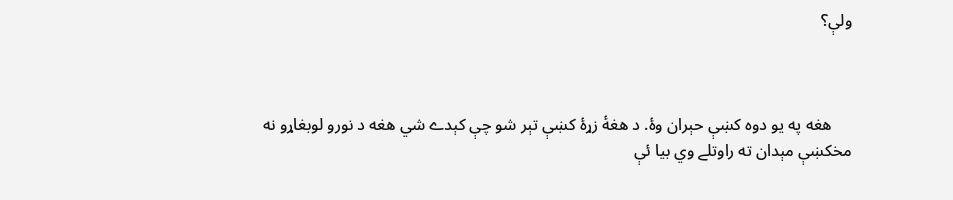ولې؟



     هغه په يو دوه کښې حېران وۀ. د هغۀ زړۀ کښې تېر شو چې کېدے شي هغه د نورو لوبغاړو نه مخکښې مېدان ته راوتلے وي بيا ئې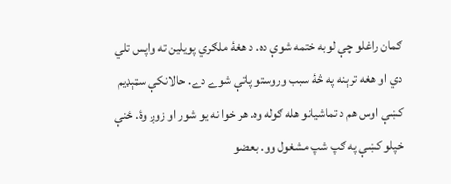ګمان راغلو چې لوبه ختمه شوې ده. د هغۀ ملګري پويلين ته واپس تلي دي او هغه ترېنه په څۀ سبب وروستو پاتې شوے دے. حالانکې سټېډيم کښې اوس هم د تماشيانو هله ګوله وه. هر خوا نه يو شور او زوږ وۀ. ځنې خپلو کښې په ګپ شپ مشغول وو. بعضو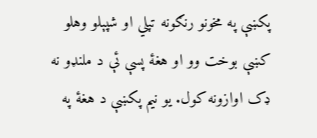پکښې په مخونو رنګونه تپلي او شپېلو وهلو کښې بوخت وو او هغۀ پسې ئې د ملنډو نه ډک اوازونه کول. يو نيم پکښې د هغۀ په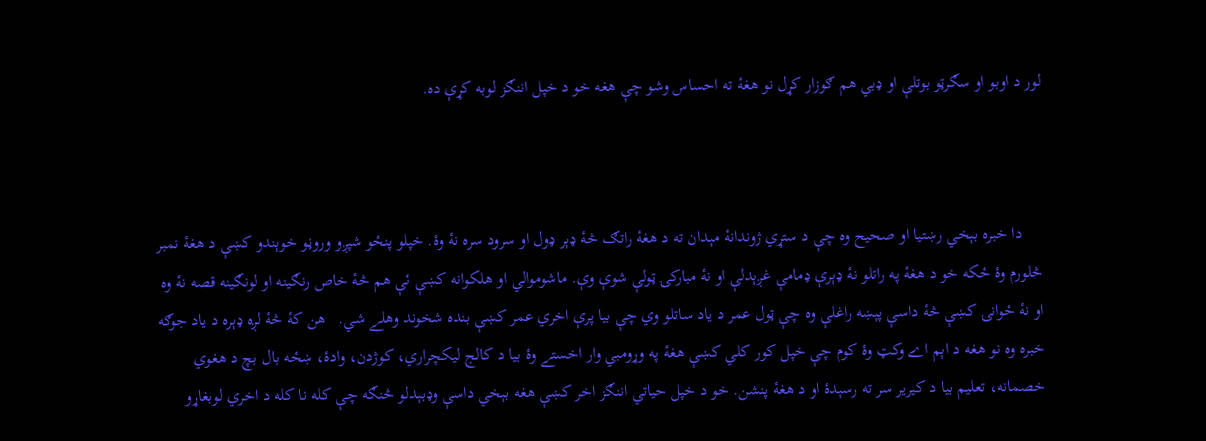لور د اوبو او سګرټو بوتلې او ډبي هم ګوزار کړل نو هغۀ ته احساس وشو چې هغه خو د خپل اننګز لوبه کړې ده.



     دا خبره بېخي رښتيا او صحيح وه چې د ستړي ژوندانۀ مېدان ته د هغۀ راتګ څۀ ډېر ډول او سرود سره نۀ وۀ. خپلو پنځو شپږو وروڼو خوېندو کښې د هغۀ نمبر څلورم وۀ ځکه خو د هغۀ په راتلو نۀ ډېرې ډمامې غږېدلې او نۀ مبارکۍ ټولې شوې وې. ماشوموالي او هلکوانه کښې ئې هم څۀ خاص رنګينه او لونګينه قصه نۀ وه او نۀ ځوانۍ کښې څۀ داسې پېښه راغلې وه چې ټول عمر د ياد ساتلو وي چې بيا پرې اخري عمر کښې بنده شخوند وهلے شي.   هن کۀ څۀ لږه ډېره د ياد جوګه خبره وه نو هغه د اېم اے وکټ وۀ کوم چې خپل کور کلي کښې هغۀ په وړومبي وار اخستے وۀ بيا د کالج ليکچراري، کوژدن، وادۀ، ښځه بال بچ د هغوي خصمانه، تعليم بيا د کيرير سر ته رسېدۀ او د هغۀ پنشن. خو د خپل حياتي اننګز اخر کښې هغه بېخي داسې وډبېدلو څنګه چې کله نا کله د اخري لوبغاړو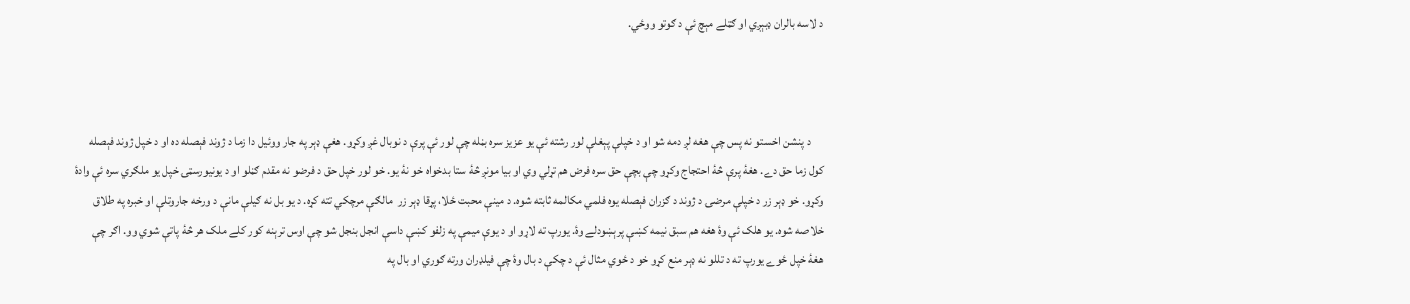د لاسه بالران ډبېږي او ګټلے مېچ ئې د ګوتو ووځي.



     د پنشن اخستو نه پس چې هغه لږ دمه شو او د خپلې پېغلې لور رشته ئې يو عزيز سره بڼله چې لور ئې پرې د نوبال غږ وکړو. هغې ډېر په جار ووئيل دا زما د ژوند فېصله ده او د خپل ژوند فېصله کول زما حق دے. هغۀ پرې څۀ احتجاج وکړو چې بچې حق سره فرض هم تړلي وي او بيا مونږ څۀ ستا بدخواه خو نۀ يو. خو لور خپل حق د فرضو نه مقدم ګڼلو او د يونيورسټۍ خپل يو ملګري سره ئې وادۀ وکړو. خو ډېر زر د خپلې مرضۍ د ژوند د ګزران فېصله يوه فلمي مکالمه ثابته شوه. د مينې محبت ځلا، پړقا ډېر زر  مالګې مرچکي تته کړه. د يو بل نه ګيلې مانې د ورخه جاروتلې او خبره په طلاق خلاصه شوه. يو هلک ئې وۀ هغه هم سبق نيمه کښې پرېښودلے وۀ. يورپ ته لاړو او د يوې ميمې په زلفو کښې داسې انجل بنجل شو چې اوس ترېنه کور کلے ملک هر څۀ پاتې شوي وو. اګر چې هغۀ خپل ځوے يورپ ته د تللو نه ډېر منع کړو خو د ځوي مثال ئې د چکې د بال وۀ چې فيلډران ورته ګوري او بال په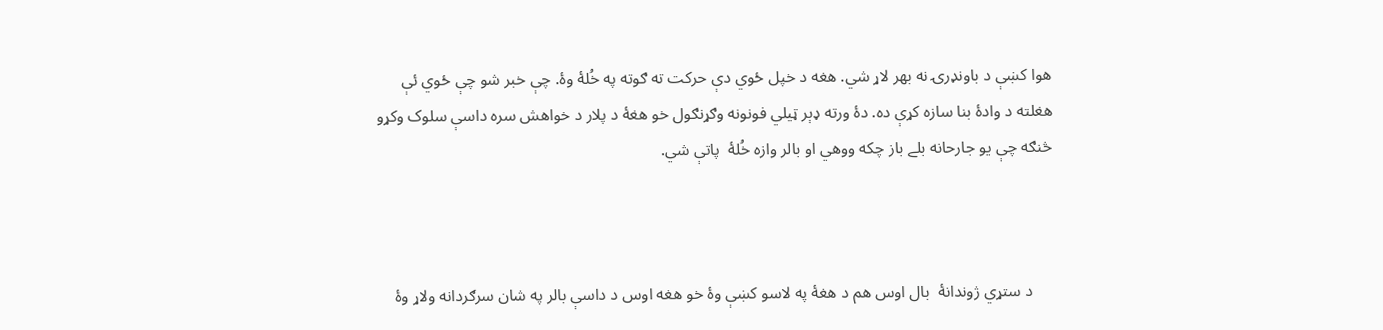هوا کښې د باونډرۍ نه بهر لاړ شي. هغه د خپل ځوي دې حرکت ته ګوته په خُلۀ وۀ. چې خبر شو چې ځوي ئې هغلته د وادۀ بنا سازه کړې ده. دۀ ورته ډېر ټيلي فونونه وګړنګول خو هغۀ د پلار د خواهش سره داسې سلوک وکړو څنګه چې يو جارحانه بلے باز چکه ووهي او بالر وازه خُلۀ  پاتې شي.



     د ستړي ژوندانۀ  بال اوس هم د هغۀ په لاسو کښې وۀ خو هغه اوس د داسې بالر په شان سرګردانه ولاړ وۀ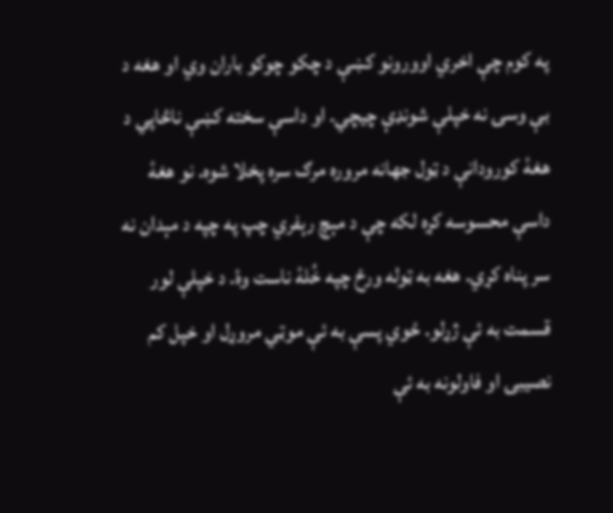په کوم چې اخري اوورونو کښې د چکو چوکو باران وي او هغه د بې وسۍ نه خپلې شونډې چيچي. او داسې سخته کښې ناڅاپي د هغۀ کورودانې د ټول جهانه مروره مرګ سره پخلا شوه. نو هغۀ داسې محسوسه کړه لکه چې د مېچ رېفري چپ په چپه د مېدان نه سر پناه کړي. هغه به ټوله ورځ چپه خُلۀ ناست وۀ. د خپلې لور قسمت به ئې ژړلو. ځوي پسې به ئې موټي مروړل او خپل کم نصيبۍ او فاولونه به ئې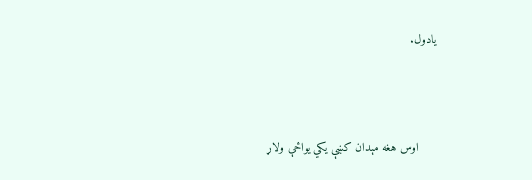يادول.



     اوس هغه مېدان کښې يکي يواځې ولاړ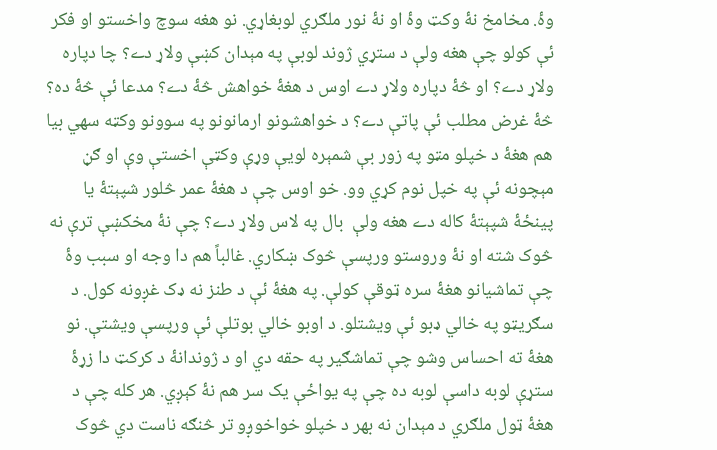وۀ. مخامخ نۀ وکټ وۀ او نۀ نور ملګري لوبغاړي. نو هغه سوچ واخستو او فکر ئې کولو چې هغه ولې د ستړي ژوند لوبې په مېدان کښې ولاړ دے؟ چا دپاره ولاړ دے؟ او څۀ دپاره ولاړ دے اوس د هغۀ خواهش څۀ دے؟ مدعا ئې څۀ ده؟ څۀ غرض مطلب ئې پاتې دے؟ د خواهشونو ارمانونو په سوونو وکټه سهي بيا هم هغۀ د خپلو مټو په زور بې شمېره لويې وړې وکټې اخستې وې او ګڼ مېچونه ئې په خپل نوم کړي وو. خو اوس چې د هغۀ عمر څلور شپېتۀ يا پينځۀ شپېتۀ کاله دے هغه ولې  بال په لاس ولاړ دے؟ چې نۀ مخکښې ترې نه څوک شته او نۀ وروستو ورپسې څوک ښکاري. غالباً هم دا وجه او سبب وۀ چې تماشيانو هغۀ سره ټوقې کولې. په هغۀ ئې د طنز نه ډک غږونه کول. د سګريټو په خالي ډبو ئې ويشتلو. د اوبو خالي بوتلې ئې ورپسې ويشتې. نو هغۀ ته احساس وشو چې تماشګير په حقه دي او د ژوندانۀ د کرکټ دا زړۀ ستړې لوبه داسې لوبه ده چې په يواځې يک سر هم نۀ کېږي. هر کله چې د هغۀ ټول ملګري د مېدان نه بهر د خپلو خواخوږو تر څنګه ناست دي څوک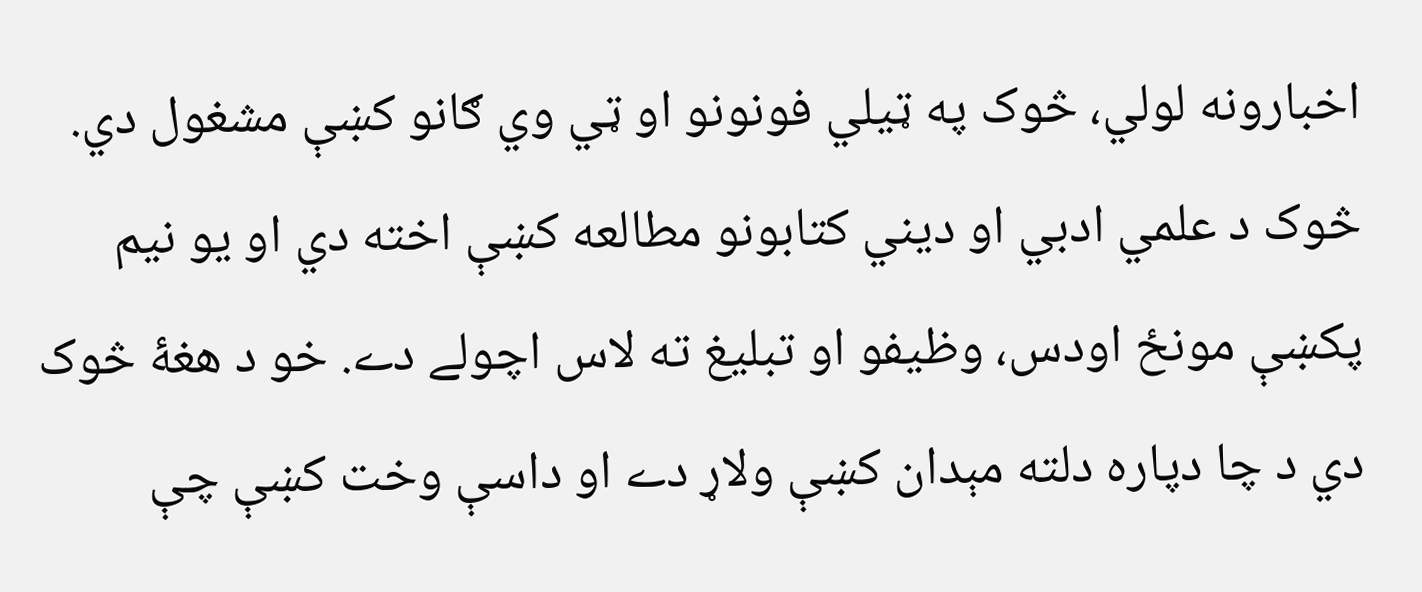اخبارونه لولي، څوک په ټيلي فونونو او ټي وي ګانو کښې مشغول دي. څوک د علمي ادبي او ديني کتابونو مطالعه کښې اخته دي او يو نيم پکښې مونځ اودس، وظيفو او تبليغ ته لاس اچولے دے. خو د هغۀ څوک دي د چا دپاره دلته مېدان کښې ولاړ دے او داسې وخت کښې چې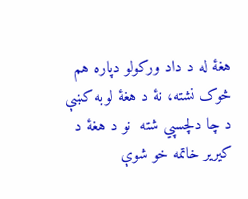هغۀ له د داد ورکولو دپاره هم څوک نشته، نۀ د هغۀ لوبه کښې د چا دلچسپي شته  نو د هغۀ د کيرير خاتمه خو شوې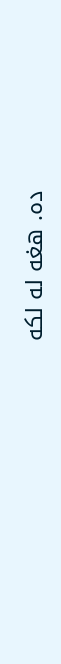ده. هغه له لکه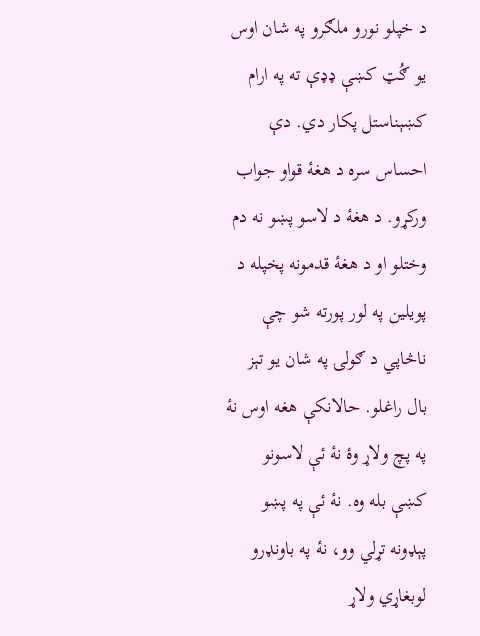د خپلو نورو ملګرو په شان اوس يو ګُټ کښې ډډې ته په ارام کښېناستل پکار دي. دې احساس سره د هغۀ قواو جواب ورکړو. د هغۀ د لاسو پښو نه دم وختلو او د هغۀ قدمونه پخپله د پويلين په لور پورته شو چې ناڅاپي د ګولۍ په شان يو تېز بال راغلو. حالانکې هغه اوس نۀ په پچ ولاړ وۀ نۀ ئې لاسونو کښې بله وه. نۀ ئې په پښو پېډونه تړلي وو، نۀ په باونډرو لوبغاړي ولاړ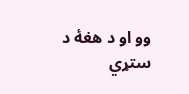وو او د هغۀ د ستړي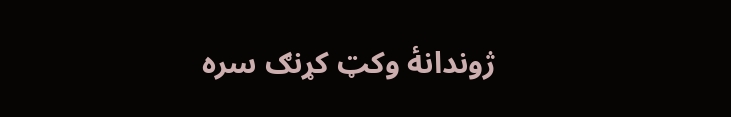ژوندانۀ وکټ کړنګ سره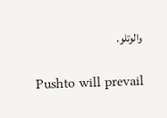والوتلو.

Pushto will prevail